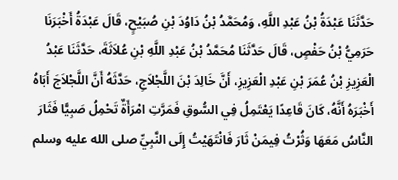حَدَّثَنَا عَبْدَةُ بْنُ عَبْدِ اللَّهِ، وَمُحَمَّدُ بْنُ دَاوُدَ بْنِ صُبَيْحٍ، قَالَ عَبْدَةُ أَخْبَرَنَا حَرَمِيُّ بْنُ حَفْصٍ، قَالَ حَدَّثَنَا مُحَمَّدُ بْنُ عَبْدِ اللَّهِ بْنِ عُلاَثَةَ، حَدَّثَنَا عَبْدُ الْعَزِيزِ بْنُ عُمَرَ بْنِ عَبْدِ الْعَزِيزِ، أَنَّ خَالِدَ بْنَ اللَّجْلاَجِ، حَدَّثَهُ أَنَّ اللَّجْلاَجَ أَبَاهُ أَخْبَرَهُ أَنَّهُ، كَانَ قَاعِدًا يَعْتَمِلُ فِي السُّوقِ فَمَرَّتِ امْرَأَةٌ تَحْمِلُ صَبِيًّا فَثَارَ النَّاسُ مَعَهَا وَثُرْتُ فِيمَنْ ثَارَ فَانْتَهَيْتُ إِلَى النَّبِيِّ صلى الله عليه وسلم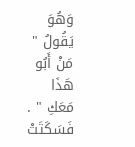وَهُوَ يَقُولُ " مَنْ أَبُو هَذَا مَعَكِ " . فَسَكَتَتْ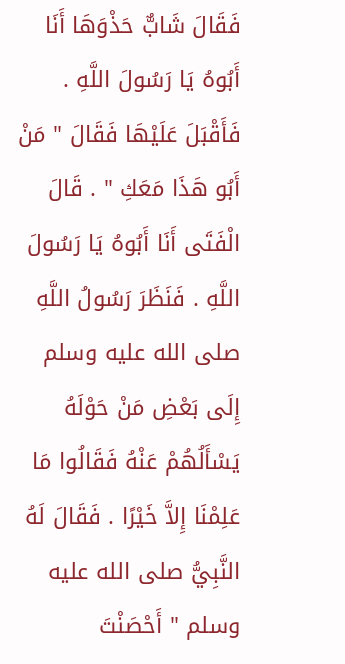فَقَالَ شَابٌّ حَذْوَهَا أَنَا أَبُوهُ يَا رَسُولَ اللَّهِ . فَأَقْبَلَ عَلَيْهَا فَقَالَ " مَنْ أَبُو هَذَا مَعَكِ " . قَالَ الْفَتَى أَنَا أَبُوهُ يَا رَسُولَ اللَّهِ . فَنَظَرَ رَسُولُ اللَّهِ صلى الله عليه وسلم إِلَى بَعْضِ مَنْ حَوْلَهُ يَسْأَلُهُمْ عَنْهُ فَقَالُوا مَا عَلِمْنَا إِلاَّ خَيْرًا . فَقَالَ لَهُ النَّبِيُّ صلى الله عليه وسلم " أَحْصَنْتَ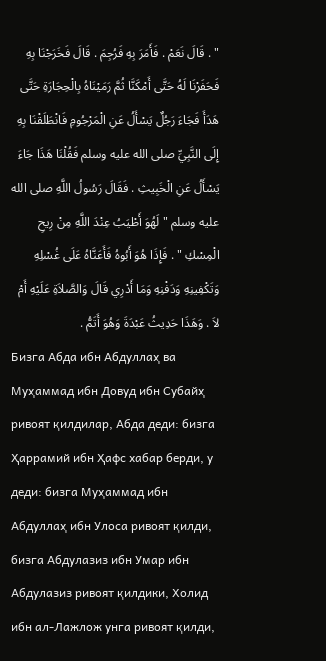" . قَالَ نَعَمْ . فَأَمَرَ بِهِ فَرُجِمَ . قَالَ فَخَرَجْنَا بِهِ فَحَفَرْنَا لَهُ حَتَّى أَمْكَنَّا ثُمَّ رَمَيْنَاهُ بِالْحِجَارَةِ حَتَّى هَدَأَ فَجَاءَ رَجُلٌ يَسْأَلُ عَنِ الْمَرْجُومِ فَانْطَلَقْنَا بِهِ إِلَى النَّبِيِّ صلى الله عليه وسلم فَقُلْنَا هَذَا جَاءَ يَسْأَلُ عَنِ الْخَبِيثِ . فَقَالَ رَسُولُ اللَّهِ صلى الله عليه وسلم " لَهُوَ أَطْيَبُ عِنْدَ اللَّهِ مِنْ رِيحِ الْمِسْكِ " . فَإِذَا هُوَ أَبُوهُ فَأَعَنَّاهُ عَلَى غُسْلِهِ وَتَكْفِينِهِ وَدَفْنِهِ وَمَا أَدْرِي قَالَ وَالصَّلاَةِ عَلَيْهِ أَمْ لاَ . وَهَذَا حَدِيثُ عَبْدَةَ وَهُوَ أَتَمُّ .
Бизга Абда ибн Абдуллаҳ ва Муҳаммад ибн Довуд ибн Субайҳ ривоят қилдилар, Абда деди: бизга Ҳаррамий ибн Ҳафс хабар берди, у деди: бизга Муҳаммад ибн Абдуллаҳ ибн Улоса ривоят қилди, бизга Абдулазиз ибн Умар ибн Абдулазиз ривоят қилдики, Холид ибн ал-Лажлож унга ривоят қилди,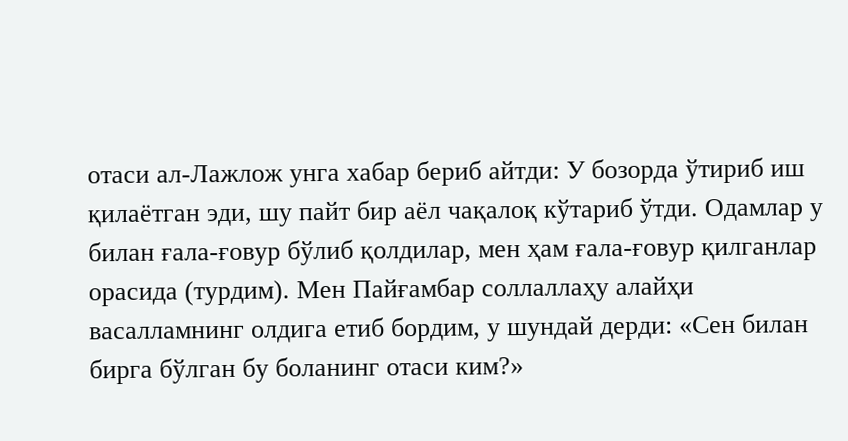отаси ал-Лажлож унга хабар бериб айтди: У бозорда ўтириб иш қилаётган эди, шу пайт бир аёл чақалоқ кўтариб ўтди. Одамлар у билан ғала-ғовур бўлиб қолдилар, мен ҳам ғала-ғовур қилганлар орасида (турдим). Мен Пайғамбар соллаллаҳу алайҳи васалламнинг олдига етиб бордим, у шундай дерди: «Сен билан бирга бўлган бу боланинг отаси ким?»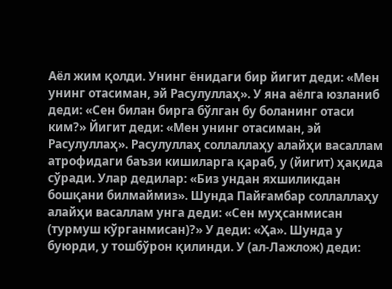Аёл жим қолди. Унинг ёнидаги бир йигит деди: «Мен унинг отасиман, эй Расулуллаҳ». У яна аёлга юзланиб деди: «Сен билан бирга бўлган бу боланинг отаси ким?» Йигит деди: «Мен унинг отасиман, эй Расулуллаҳ». Расулуллаҳ соллаллаҳу алайҳи васаллам атрофидаги баъзи кишиларга қараб, у (йигит) ҳақида сўради. Улар дедилар: «Биз ундан яхшиликдан бошқани билмаймиз». Шунда Пайғамбар соллаллаҳу алайҳи васаллам унга деди: «Сен муҳсанмисан (турмуш кўрганмисан)?» У деди: «Ҳа». Шунда у буюрди, у тошбўрон қилинди. У (ал-Лажлож) деди: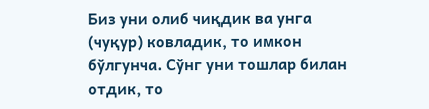Биз уни олиб чиқдик ва унга (чуқур) ковладик, то имкон бўлгунча. Сўнг уни тошлар билан отдик, то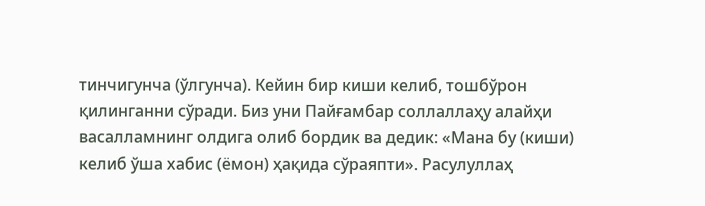тинчигунча (ўлгунча). Кейин бир киши келиб, тошбўрон қилинганни сўради. Биз уни Пайғамбар соллаллаҳу алайҳи васалламнинг олдига олиб бордик ва дедик: «Мана бу (киши) келиб ўша хабис (ёмон) ҳақида сўраяпти». Расулуллаҳ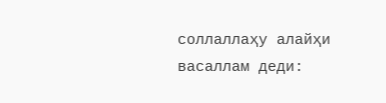соллаллаҳу алайҳи васаллам деди: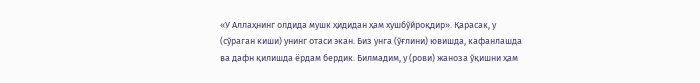«У Аллаҳнинг олдида мушк ҳидидан ҳам хушбўйроқдир». Қарасак, у (сўраган киши) унинг отаси экан. Биз унга (ўғлини) ювишда, кафанлашда ва дафн қилишда ёрдам бердик. Билмадим, у (рови) жаноза ўқишни ҳам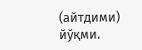(айтдими) йўқми.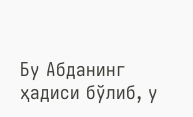Бу Абданинг ҳадиси бўлиб, у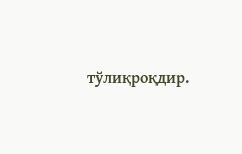тўлиқроқдир.